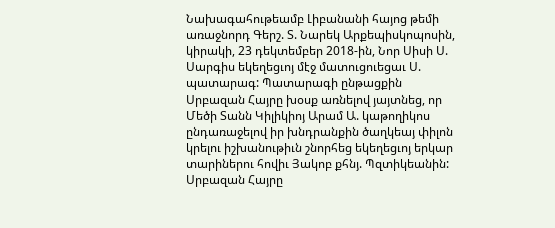Նախագահութեամբ Լիբանանի հայոց թեմի առաջնորդ Գերշ. Տ. Նարեկ Արքեպիսկոպոսին, կիրակի, 23 դեկտեմբեր 2018-ին, Նոր Սիսի Ս. Սարգիս եկեղեցւոյ մէջ մատուցուեցաւ Ս. պատարագ: Պատարագի ընթացքին Սրբազան Հայրը խօսք առնելով յայտնեց, որ Մեծի Տանն Կիլիկիոյ Արամ Ա. կաթողիկոս ընդառաջելով իր խնդրանքին ծաղկեայ փիլոն կրելու իշխանութիւն շնորհեց եկեղեցւոյ երկար տարիներու հովիւ Յակոբ քհնյ. Պզտիկեանին: Սրբազան Հայրը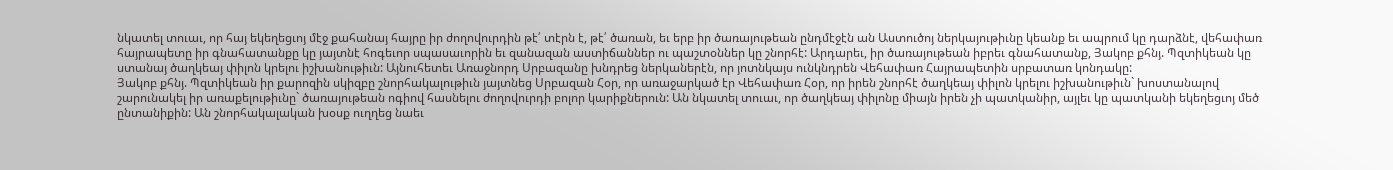նկատել տուաւ, որ հայ եկեղեցւոյ մէջ քահանայ հայրը իր ժողովուրդին թէ՛ տէրն է, թէ՛ ծառան, եւ երբ իր ծառայութեան ընդմէջէն ան Աստուծոյ ներկայութիւնը կեանք եւ ապրում կը դարձնէ, վեհափառ հայրապետը իր գնահատանքը կը յայտնէ հոգեւոր սպասաւորին եւ զանազան աստիճաններ ու պաշտօններ կը շնորհէ: Արդարեւ, իր ծառայութեան իբրեւ գնահատանք, Յակոբ քհնյ. Պզտիկեան կը ստանայ ծաղկեայ փիլոն կրելու իշխանութիւն: Այնուհետեւ Առաջնորդ Սրբազանը խնդրեց ներկաներէն, որ յոտնկայս ունկնդրեն Վեհափառ Հայրապետին սրբատառ կոնդակը:
Յակոբ քհնյ. Պզտիկեան իր քարոզին սկիզբը շնորհակալութիւն յայտնեց Սրբազան Հօր, որ առաջարկած էր Վեհափառ Հօր, որ իրեն շնորհէ ծաղկեայ փիլոն կրելու իշխանութիւն` խոստանալով շարունակել իր առաքելութիւնը` ծառայութեան ոգիով հասնելու ժողովուրդի բոլոր կարիքներուն: Ան նկատել տուաւ, որ ծաղկեայ փիլոնը միայն իրեն չի պատկանիր, այլեւ կը պատկանի եկեղեցւոյ մեծ ընտանիքին: Ան շնորհակալական խօսք ուղղեց նաեւ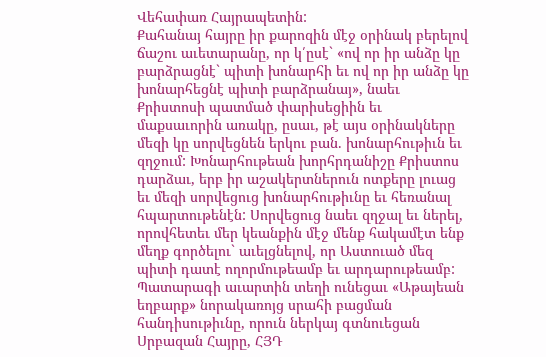Վեհափառ Հայրապետին:
Քահանայ հայրը իր քարոզին մէջ օրինակ բերելով ճաշու աւետարանը, որ կ՛ըսէ` «ով որ իր անձը կը բարձրացնէ` պիտի խոնարհի եւ ով որ իր անձը կը խոնարհեցնէ պիտի բարձրանայ», նաեւ Քրիստոսի պատմած փարիսեցիին եւ մաքսաւորին առակը, ըսաւ, թէ այս օրինակները մեզի կը սորվեցնեն երկու բան. խոնարհութիւն եւ զղջում: Խոնարհութեան խորհրդանիշը Քրիստոս դարձաւ, երբ իր աշակերտներուն ոտքերը լուաց եւ մեզի սորվեցուց խոնարհութիւնը եւ հեռանալ հպարտութենէն: Սորվեցուց նաեւ զղջալ եւ ներել, որովհետեւ մեր կեանքին մէջ մենք հակամէտ ենք մեղք գործելու` աւելցնելով, որ Աստուած մեզ պիտի դատէ ողորմութեամբ եւ արդարութեամբ:
Պատարագի աւարտին տեղի ունեցաւ «Աթայեան եղբարք» նորակառոյց սրահի բացման հանդիսութիւնը, որուն ներկայ գտնուեցան Սրբազան Հայրը, ՀՅԴ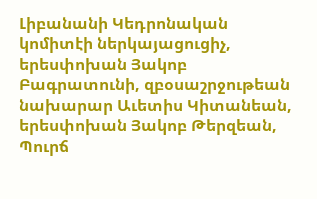Լիբանանի Կեդրոնական կոմիտէի ներկայացուցիչ, երեսփոխան Յակոբ Բագրատունի, զբօսաշրջութեան նախարար Աւետիս Կիտանեան, երեսփոխան Յակոբ Թերզեան, Պուրճ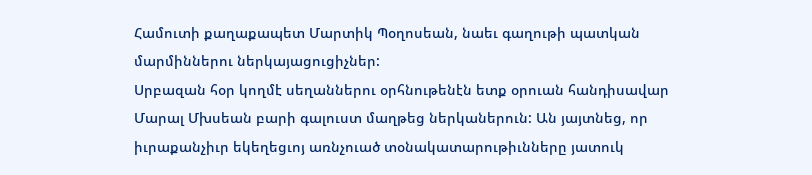Համուտի քաղաքապետ Մարտիկ Պօղոսեան, նաեւ գաղութի պատկան մարմիններու ներկայացուցիչներ:
Սրբազան հօր կողմէ սեղաններու օրհնութենէն ետք օրուան հանդիսավար Մարալ Մխսեան բարի գալուստ մաղթեց ներկաներուն: Ան յայտնեց, որ իւրաքանչիւր եկեղեցւոյ առնչուած տօնակատարութիւնները յատուկ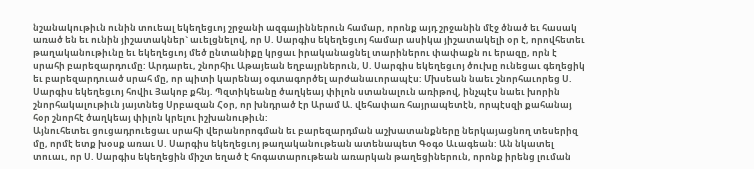նշանակութիւն ունին տուեալ եկեղեցւոյ շրջանի ազգայիններուն համար, որոնք այդ շրջանին մէջ ծնած եւ հասակ առած են եւ ունին յիշատակներ` աւելցնելով, որ Ս. Սարգիս եկեղեցւոյ համար ասիկա յիշատակելի օր է, որովհետեւ թաղականութիւնը եւ եկեղեցւոյ մեծ ընտանիքը կրցաւ իրականացնել տարիներու փափաքն ու երազը, որն է սրահի բարեզարդումը: Արդարեւ, շնորհիւ Աթայեան եղբայրներուն, Ս. Սարգիս եկեղեցւոյ ծուխը ունեցաւ գեղեցիկ եւ բարեզարդուած սրահ մը, որ պիտի կարենայ օգտագործել արժանաւորապէս: Մխսեան նաեւ շնորհաւորեց Ս. Սարգիս եկեղեցւոյ հովիւ Յակոբ քհնյ. Պզտիկեանը ծաղկեայ փիլոն ստանալուն առիթով, ինչպէս նաեւ խորին շնորհակալութիւն յայտնեց Սրբազան Հօր, որ խնդրած էր Արամ Ա. վեհափառ հայրապետէն, որպէսզի քահանայ հօր շնորհէ ծաղկեայ փիլոն կրելու իշխանութիւն:
Այնուհետեւ ցուցադրուեցաւ սրահի վերանորոգման եւ բարեզարդման աշխատանքները ներկայացնող տեսերիզ մը, որմէ ետք խօսք առաւ Ս. Սարգիս եկեղեցւոյ թաղականութեան ատենապետ Գօգօ Աւագեան: Ան նկատել տուաւ, որ Ս. Սարգիս եկեղեցին միշտ եղած է հոգատարութեան առարկան թաղեցիներուն, որոնք իրենց լուման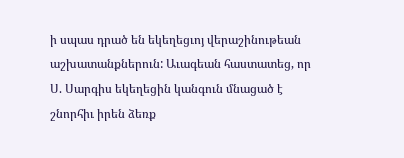ի սպաս դրած են եկեղեցւոյ վերաշինութեան աշխատանքներուն: Աւագեան հաստատեց, որ Ս. Սարգիս եկեղեցին կանգուն մնացած է շնորհիւ իրեն ձեռք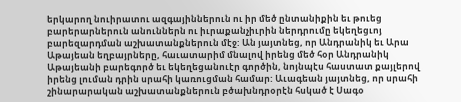երկարող նուիրատու ազգայիններուն ու իր մեծ ընտանիքին եւ թուեց բարերարներուն անուններն ու իւրաքանչիւրին ներդրումը եկեղեցւոյ բարեզարդման աշխատանքներուն մէջ: Ան յայտնեց, որ Անդրանիկ եւ Արա Աթայեան եղբայրները, հաւատարիմ մնալով իրենց մեծ հօր Անդրանիկ Աթայեանի բարեգործ եւ եկեղեցանուէր գործին, նոյնպէս հաստատ քայլերով իրենց լուման դրին սրահի կառուցման համար: Աւագեան յայտնեց, որ սրահի շինարարական աշխատանքներուն բծախնդրօրէն հսկած է Սագօ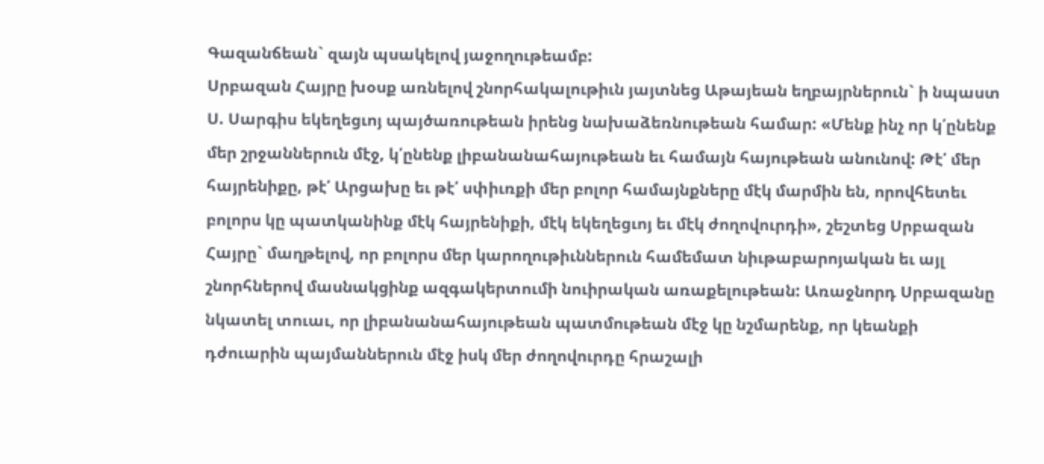Գազանճեան` զայն պսակելով յաջողութեամբ:
Սրբազան Հայրը խօսք առնելով շնորհակալութիւն յայտնեց Աթայեան եղբայրներուն` ի նպաստ Ս. Սարգիս եկեղեցւոյ պայծառութեան իրենց նախաձեռնութեան համար: «Մենք ինչ որ կ՛ընենք մեր շրջաններուն մէջ, կ՛ընենք լիբանանահայութեան եւ համայն հայութեան անունով: Թէ՛ մեր հայրենիքը, թէ՛ Արցախը եւ թէ՛ սփիւռքի մեր բոլոր համայնքները մէկ մարմին են, որովհետեւ բոլորս կը պատկանինք մէկ հայրենիքի, մէկ եկեղեցւոյ եւ մէկ ժողովուրդի», շեշտեց Սրբազան Հայրը` մաղթելով, որ բոլորս մեր կարողութիւններուն համեմատ նիւթաբարոյական եւ այլ շնորհներով մասնակցինք ազգակերտումի նուիրական առաքելութեան: Առաջնորդ Սրբազանը նկատել տուաւ, որ լիբանանահայութեան պատմութեան մէջ կը նշմարենք, որ կեանքի դժուարին պայմաններուն մէջ իսկ մեր ժողովուրդը հրաշալի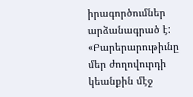իրագործումներ արձանագրած է: «Բարերարութիւնը մեր ժողովուրդի կեանքին մէջ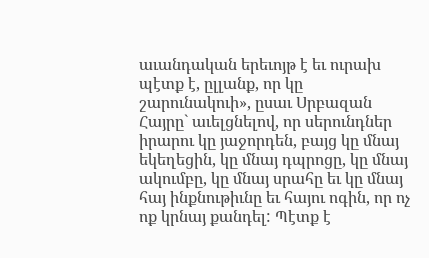աւանդական երեւոյթ է եւ ուրախ պէտք է, ըլլանք, որ կը շարունակուի», ըսաւ Սրբազան Հայրը` աւելցնելով, որ սերունդներ իրարու կը յաջորդեն, բայց կը մնայ եկեղեցին, կը մնայ դպրոցը, կը մնայ ակումբը, կը մնայ սրահը եւ կը մնայ հայ ինքնութիւնը եւ հայու ոգին, որ ոչ ոք կրնայ քանդել: Պէտք է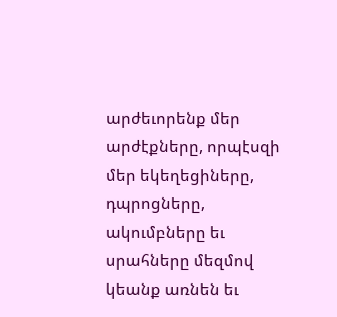արժեւորենք մեր արժէքները, որպէսզի մեր եկեղեցիները, դպրոցները, ակումբները եւ սրահները մեզմով կեանք առնեն եւ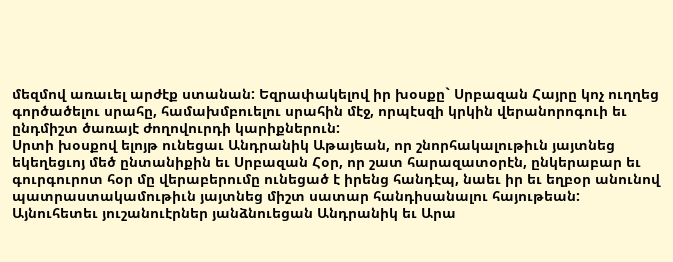մեզմով առաւել արժէք ստանան: Եզրափակելով իր խօսքը` Սրբազան Հայրը կոչ ուղղեց գործածելու սրահը, համախմբուելու սրահին մէջ, որպէսզի կրկին վերանորոգուի եւ ընդմիշտ ծառայէ ժողովուրդի կարիքներուն:
Սրտի խօսքով ելոյթ ունեցաւ Անդրանիկ Աթայեան, որ շնորհակալութիւն յայտնեց եկեղեցւոյ մեծ ընտանիքին եւ Սրբազան Հօր, որ շատ հարազատօրէն, ընկերաբար եւ գուրգուրոտ հօր մը վերաբերումը ունեցած է իրենց հանդէպ, նաեւ իր եւ եղբօր անունով պատրաստակամութիւն յայտնեց միշտ սատար հանդիսանալու հայութեան:
Այնուհետեւ յուշանուէրներ յանձնուեցան Անդրանիկ եւ Արա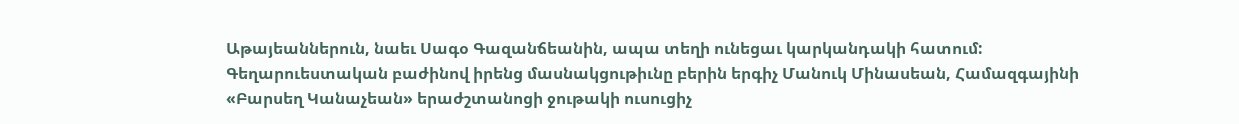Աթայեաններուն, նաեւ Սագօ Գազանճեանին, ապա տեղի ունեցաւ կարկանդակի հատում:
Գեղարուեստական բաժինով իրենց մասնակցութիւնը բերին երգիչ Մանուկ Մինասեան, Համազգայինի «Բարսեղ Կանաչեան» երաժշտանոցի ջութակի ուսուցիչ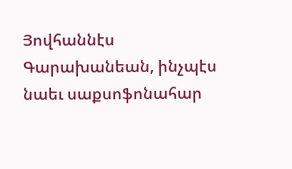Յովհաննէս Գարախանեան, ինչպէս նաեւ սաքսոֆոնահար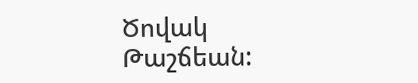Ծովակ Թաշճեան: